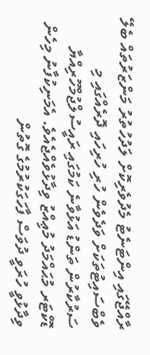ރާއްޖޭގައި އިންޓަނެޓު މެދުވެރިކޮށް ލަދުހުތުރު މަންޒަރުތައް ބެލޭ ވެބްސައިޓުތަކަށް ވަދެވެން ހުރި ހުރިހައި ދޮރެއްގައި މި ސަރުކާރުން ތަންޑު އަޅުވާނެ ކަމުގައި ރައީސުލްޖުމްހޫރިއްޔާ ޑޮކްޓަރ މުޙައްމަދު މުޢިއްޒު ވިދާޅުވެއްޖެއެވެ. އެމަނިކުފާނު މިހެން ވިދާޅުވީ ހުރަވީ ދުވަސް ފާހަގަކުރުމުގެ ގޮތުން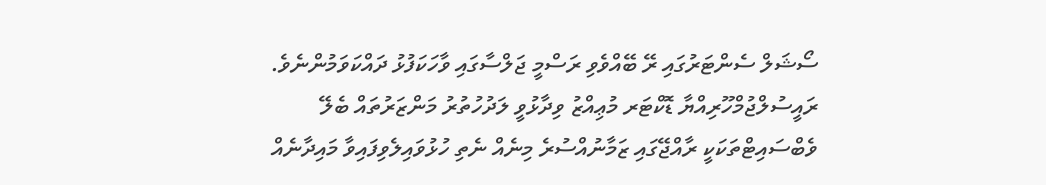ސޯޝަލް ސެންޓަރުގައި ރޭ ބޭއްވެވި ރަސްމީ ޖަލްސާގައި ވާހަކަފުޅު ދައްކަވަމުންނެވެ.
ރައީސުލްޖުމްހޫރިއްޔާ ޑޮކްޓަރ މުޢިއްޒު ވިދާޅުވީ ލަދުހުތުރު މަންޒަރުތައް ބެލޭ ވެބްސައިޓްތަކަކީ ރާއްޖޭގައި ޒަމާނުއްސުރެ މިނެއް ނެތި ހުޅުވައިލެވިފައިވާ މައިދާނެއް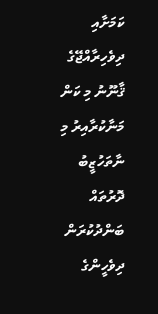ކަމަށާއި ދިވެހިރާއްޖޭގެ ޤާނޫނު މި ކަން މަނާކުރާއިރު މި ނާތަހުޒީބު ދޮރުތައް ބަންދުކުރަން ދިވެހީންގެ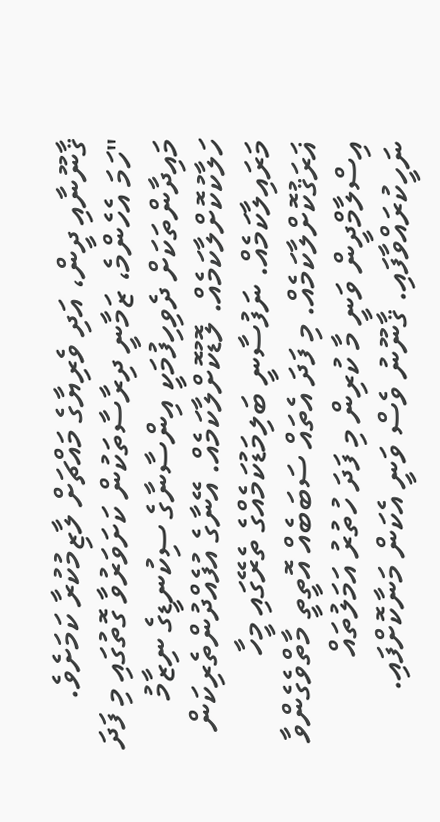ޤާނޫނާއި ދީން، އަދި ވެރިޔާގެ މައްޗަށް ލާޒިމުކުރާ ކަމަށެވެ.
"ހަމަ އެހެންމެ، ޒަމާނީ ދިރާސާތަކުން ކަށަވަރުވާ ގޮތުގައި މި ފަދަ މައިދާންތަކަށް ދެވިހިފުމަކީ އިންސާނާގެ ސިކުނޑީގެ ނިޒާމު ހަލާކުކޮށްލާކަމެއް. ލޮޑުކޮށްލާކަމެއް. އޭނާގެ އުފެއްދުންތެރިކަން މަރައިލާކަމެއް. ނަފުސާނީ ބަލިމަޑުކަމެއްގެ ތެރޭގައި މީހާ ޣަރަޤުކޮށްލާކަމެއް. މި ފަދަ އެތައް ސަބަބެއް އޮތީތީ މާތްވެގެންވާ އިސްލާމްދީން ވަނީ މާ ކުރިން މި ފަދަ ހުތުރު އަމަލުތައް ނަހީކުރައްވާފައި. ޤާނޫނު ވެސް ވަނީ އެކަން މަނާކޮށްފައި.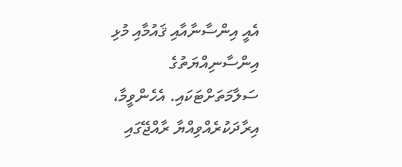އެއީ އިންސާނާއާއި ޤައުމާއި މުޅި އިންސާނިއްޔަތުގެ ސަލާމަތަށްޓަކައި. އެހެންވީމާ، އިރާދަކުރެއްވިއްޔާ ރާއްޖޭގައި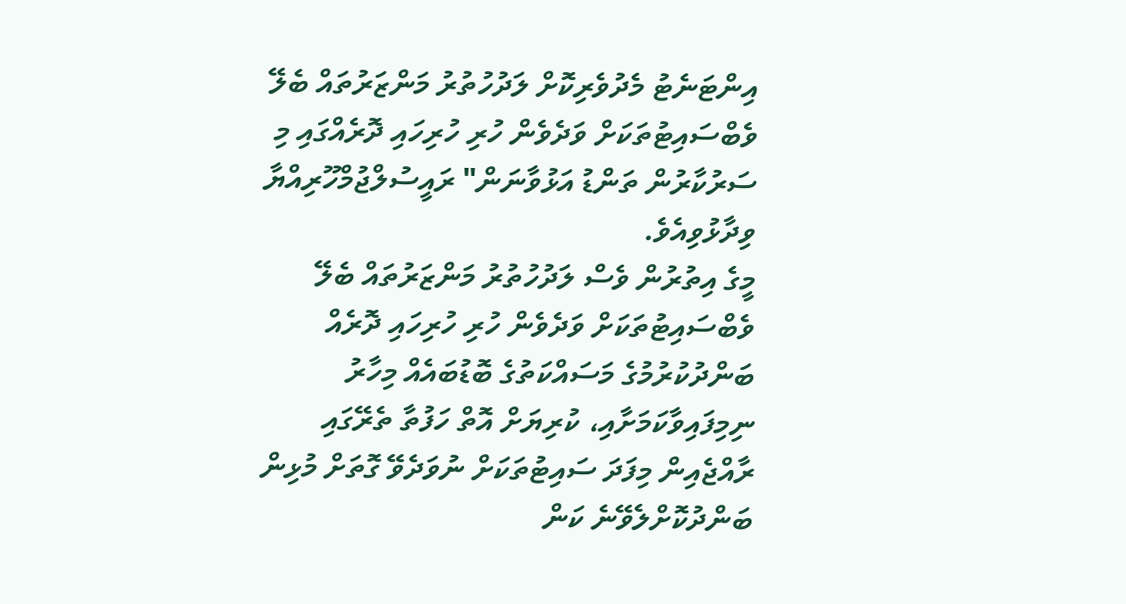އިންޓަނެޓު މެދުވެރިކޮށް ލަދުހުތުރު މަންޒަރުތައް ބެލޭ ވެބްސައިޓުތަކަށް ވަދެވެން ހުރި ހުރިހައި ދޮރެއްގައި މި ސަރުކާރުން ތަންޑު އަޅުވާނަން" ރައީސުލްޖުމްހޫރިއްޔާ ވިދާޅުވިއެވެ.
މީގެ އިތުރުން ވެސް ލަދުހުތުރު މަންޒަރުތައް ބެލޭ ވެބްސައިޓުތަކަށް ވަދެވެން ހުރި ހުރިހައި ދޮރެއް ބަންދުކުރުމުގެ މަސައްކަތުގެ ބޮޑުބައެއް މިހާރު ނިމިފައިވާކަމަށާއި، ކުރިޔަށް އޮތް ހަފުތާ ތެރޭގައި ރާއްޖެއިން މިފަދަ ސައިޓުތަކަށް ނުވަދެވޭ ގޮތަށް މުޅިން ބަންދުކޮށްލެވޭނެ ކަން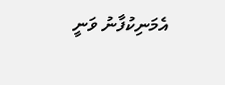އެމަނިކުފާނު ވަނީ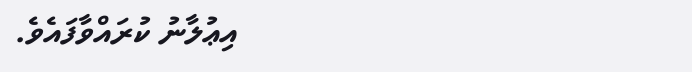އިޢުލާނު ކުރައްވާފައެވެ.